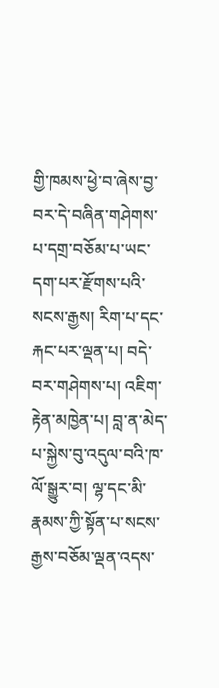གྱི་ཁམས་ཕྱེ་བ་ཞེས་བྱ་བར་དེ་བཞིན་གཤེགས་པ་དགྲ་བཅོམ་པ་ཡང་དག་པར་རྫོགས་པའི་སངས་རྒྱས། རིག་པ་དང་རྐང་པར་ལྡན་པ། བདེ་བར་གཤེགས་པ། འཇིག་རྟེན་མཁྱེན་པ། བླ་ན་མེད་པ་སྐྱེས་བུ་འདུལ་བའི་ཁ་ལོ་སྒྱུར་བ། ལྷ་དང་མི་རྣམས་ཀྱི་སྟོན་པ་སངས་རྒྱས་བཅོམ་ལྡན་འདས་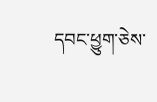དབང་ཕྱུག་ཅེས་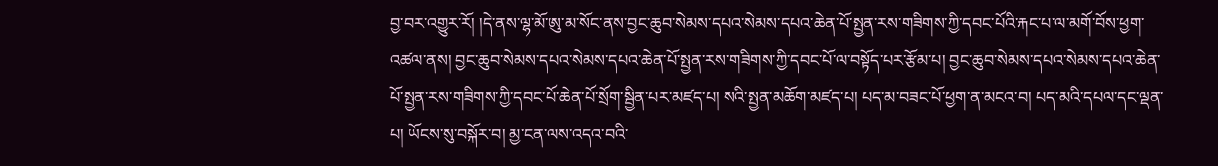བྱ་བར་འགྱུར་རོ། །དེ་ནས་ལྷ་མོ་ཨུ་མ་སོང་ནས་བྱང་ཆུབ་སེམས་དཔའ་སེམས་དཔའ་ཆེན་པོ་སྤྱན་རས་གཟིགས་ཀྱི་དབང་པོའི་རྐང་པ་ལ་མགོ་བོས་ཕྱག་འཚལ་ནས། བྱང་ཆུབ་སེམས་དཔའ་སེམས་དཔའ་ཆེན་པོ་སྤྱན་རས་གཟིགས་ཀྱི་དབང་པོ་ལ་བསྟོད་པར་རྩོམ་པ། བྱང་ཆུབ་སེམས་དཔའ་སེམས་དཔའ་ཆེན་པོ་སྤྱན་རས་གཟིགས་ཀྱི་དབང་པོ་ཆེན་པོ་སྲོག་སྦྱིན་པར་མཛད་པ། སའི་སྤྱན་མཆོག་མཛད་པ། པད་མ་བཟང་པོ་ཕྱག་ན་མངའ་བ། པད་མའི་དཔལ་དང་ལྡན་པ། ཡོངས་སུ་བསྐོར་བ། མྱ་ངན་ལས་འདའ་བའི་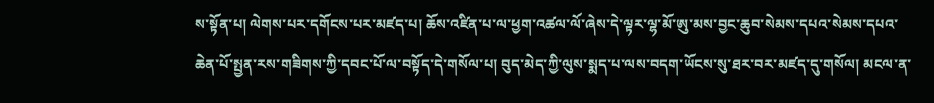ས་སྟོན་པ། ལེགས་པར་དགོངས་པར་མཛད་པ། ཆོས་འཛིན་པ་ལ་ཕྱག་འཚལ་ལོ་ཞེས་དེ་ལྟར་ལྷ་མོ་ཨུ་མས་བྱང་ཆུབ་སེམས་དཔའ་སེམས་དཔའ་ཆེན་པོ་སྤྱན་རས་གཟིགས་ཀྱི་དབང་པོ་ལ་བསྟོད་དེ་གསོལ་པ། བུད་མེད་ཀྱི་ལུས་སྨད་པ་ལས་བདག་ཡོངས་སུ་ཐར་བར་མཛད་དུ་གསོལ། མངལ་ན་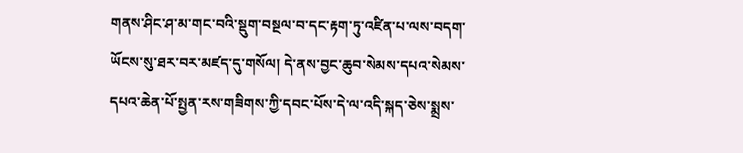གནས་ཤིང་ཤ་མ་གང་བའི་སྡུག་བསྔལ་བ་དང་རྟག་ཏུ་འཛིན་པ་ལས་བདག་ཡོངས་སུ་ཐར་བར་མཛད་དུ་གསོལ། དེ་ནས་བྱང་ཆུབ་སེམས་དཔའ་སེམས་དཔའ་ཆེན་པོ་སྤྱན་རས་གཟིགས་ཀྱི་དབང་པོས་དེ་ལ་འདི་སྐད་ཅེས་སྨྲས་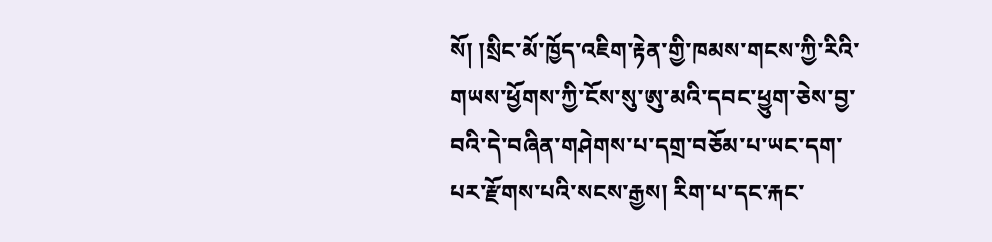སོ། །སྲིང་མོ་ཁྱོད་འཇིག་རྟེན་གྱི་ཁམས་གངས་ཀྱི་རིའི་གཡས་ཕྱོགས་ཀྱི་ངོས་སུ་ཨུ་མའི་དབང་ཕྱུག་ཅེས་བྱ་བའི་དེ་བཞིན་གཤེགས་པ་དགྲ་བཅོམ་པ་ཡང་དག་པར་རྫོགས་པའི་སངས་རྒྱས། རིག་པ་དང་རྐང་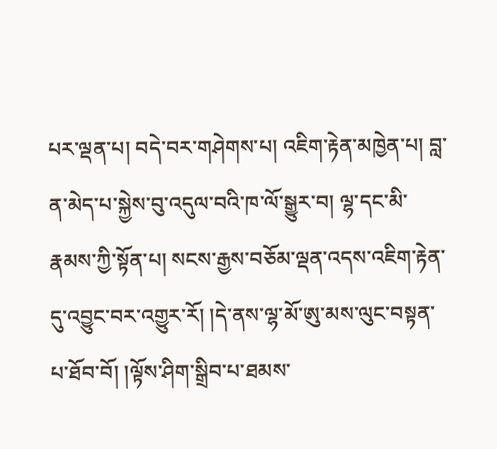པར་ལྡན་པ། བདེ་བར་གཤེགས་པ། འཇིག་རྟེན་མཁྱེན་པ། བླ་ན་མེད་པ་སྐྱེས་བུ་འདུལ་བའི་ཁ་ལོ་སྒྱུར་བ། ལྷ་དང་མི་རྣམས་ཀྱི་སྟོན་པ། སངས་རྒྱས་བཅོམ་ལྡན་འདས་འཇིག་རྟེན་དུ་འབྱུང་བར་འགྱུར་རོ། །དེ་ནས་ལྷ་མོ་ཨུ་མས་ལུང་བསྟན་པ་ཐོབ་བོ། །ལྟོས་ཤིག་སྒྲིབ་པ་ཐམས་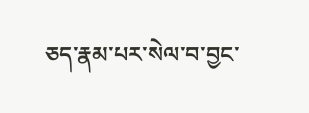ཅད་རྣམ་པར་སེལ་བ་བྱང་